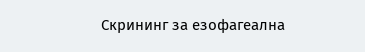Скрининг за езофагеална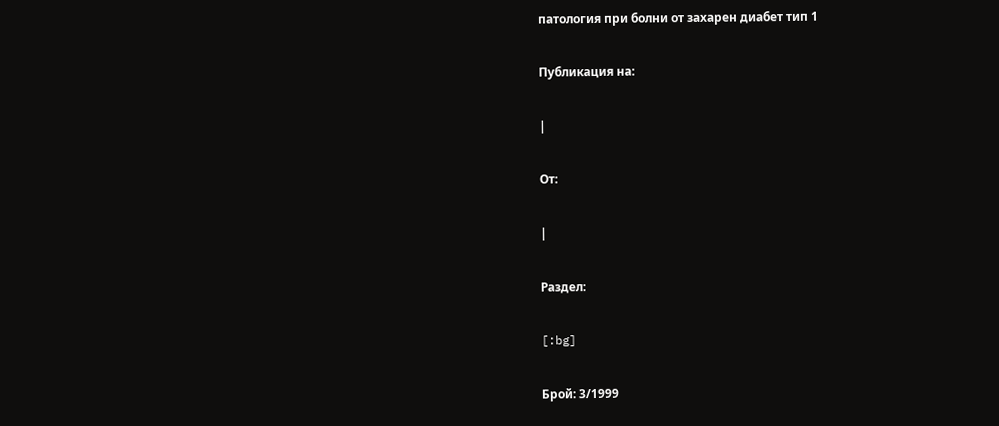патология при болни от захарен диабет тип 1

Публикация на:

|

От:

|

Раздел:

[:bg]

Брой: 3/1999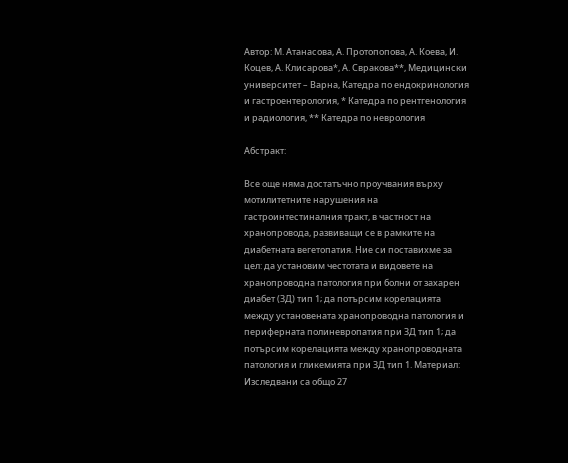Автор: М. Атанасова, А. Протопопова, А. Коева, И. Коцев, А. Клисарова*, А. Свракова**, Медицински университет – Варна, Катедра по ендокринология и гастроентерология, * Катедра по рентгенология и радиология, ** Катедра по неврология

Абстракт:

Все още няма достатъчно проучвания върху мотилитетните нарушения на гастроинтестиналния тракт, в частност на хранопровода, развиващи се в рамките на диабетната вегетопатия. Ние си поставихме за цел: да установим честотата и видовете на хранопроводна патология при болни от захарен диабет (ЗД) тип 1; да потърсим корелацията между установената хранопроводна патология и периферната полиневропатия при ЗД тип 1; да потърсим корелацията между хранопроводната патология и гликемията при ЗД тип 1. Материал: Изследвани са общо 27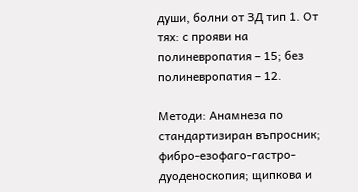души, болни от ЗД тип 1. От тях: с прояви на полиневропатия – 15; без полиневропатия – 12.

Методи: Анамнеза по стандартизиран въпросник; фибро-езофаго-гастро-дуоденоскопия; щипкова и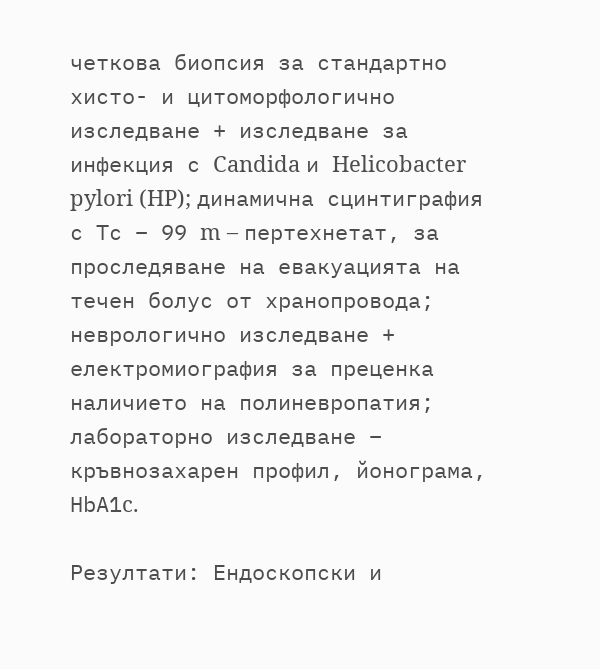четкова биопсия за стандартно хисто- и цитоморфологично изследване + изследване за инфекция с Candida и Helicobacter pylori (HP); динамична сцинтиграфия с Тc – 99 m – пертехнетат, за проследяване на евакуацията на течен болус от хранопровода; неврологично изследване + електромиография за преценка наличието на полиневропатия; лабораторно изследване – кръвнозахарен профил, йонограма, НbА1c.

Резултати: Ендоскопски и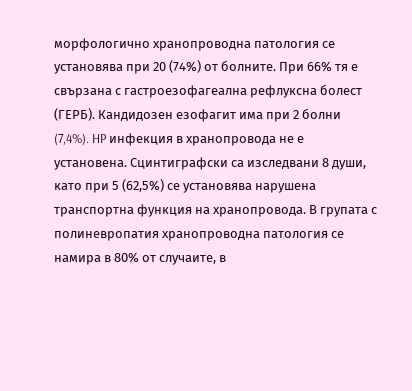морфологично хранопроводна патология се установява при 20 (74%) от болните. При 66% тя е свързана с гастроезофагеална рефлуксна болест (ГЕРБ). Кандидозен езофагит има при 2 болни (7,4%). HP инфекция в хранопровода не е установена. Сцинтиграфски са изследвани 8 души, като при 5 (62,5%) се установява нарушена транспортна функция на хранопровода. В групата с полиневропатия хранопроводна патология се намира в 80% от случаите, в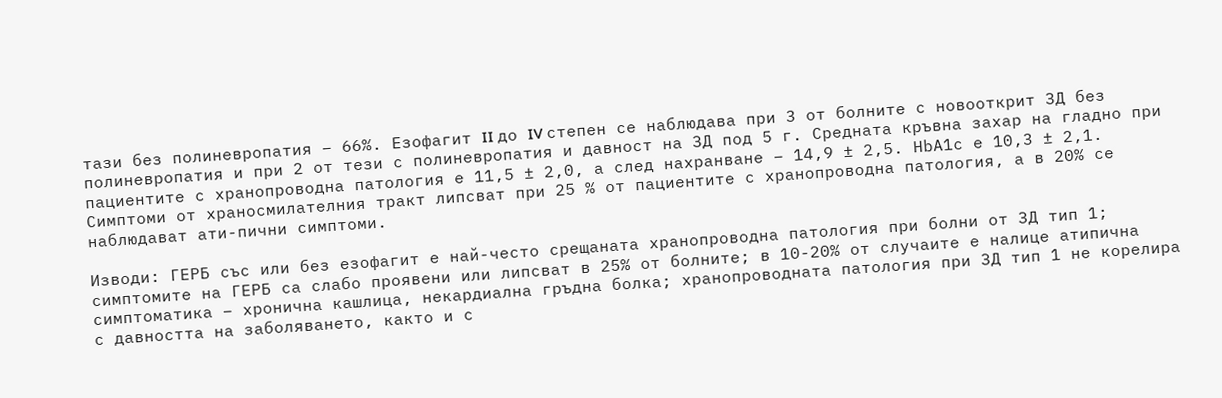тази без полиневропатия – 66%. Езофагит II до IV степен се наблюдава при 3 от болните с новооткрит ЗД без полиневропатия и при 2 от тези с полиневропатия и давност на ЗД под 5 г. Средната кръвна захар на гладно при пациентите с хранопроводна патология е 11,5 ± 2,0, а след нахранване – 14,9 ± 2,5. НbА1с е 10,3 ± 2,1. Симптоми от храносмилателния тракт липсват при 25 % от пациентите с хранопроводна патология, а в 20% се наблюдават ати-пични симптоми.

Изводи: ГЕРБ със или без езофагит е най-често срещаната хранопроводна патология при болни от ЗД тип 1; симптомите на ГЕРБ са слабо проявени или липсват в 25% от болните; в 10-20% от случаите е налице атипична симптоматика – хронична кашлица, некардиална гръдна болка; хранопроводната патология при ЗД тип 1 не корелира с давността на заболяването, както и с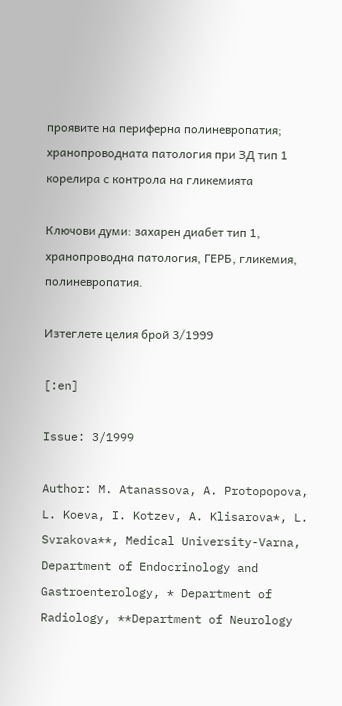проявите на периферна полиневропатия; хранопроводната патология при ЗД тип 1 корелира с контрола на гликемията

Ключови думи: захарен диабет тип 1, хранопроводна патология, ГЕРБ, гликемия, полиневропатия.

Изтеглете целия брой 3/1999

[:en]

Issue: 3/1999

Author: M. Atanassova, A. Protopopova, L. Koeva, I. Kotzev, A. Klisarova*, L. Svrakova**, Medical University-Varna, Department of Endocrinology and Gastroenterology, * Department of Radiology, **Department of Neurology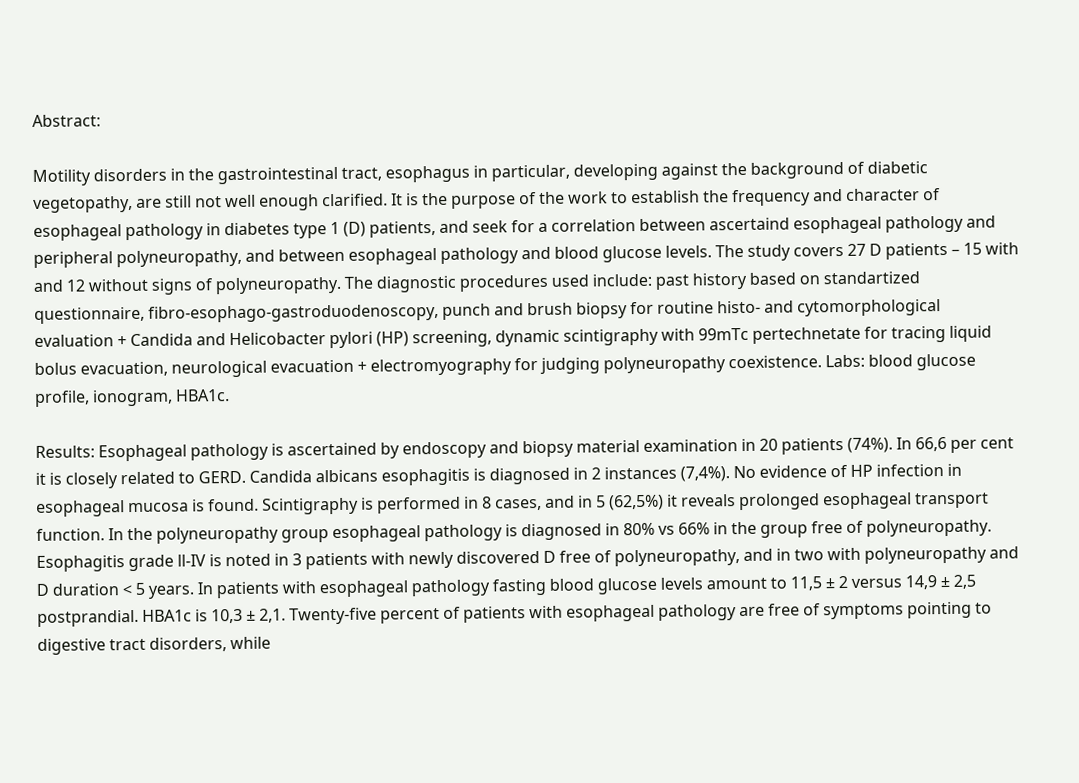Abstract:

Motility disorders in the gastrointestinal tract, esophagus in particular, developing against the background of diabetic vegetopathy, are still not well enough clarified. It is the purpose of the work to establish the frequency and character of esophageal pathology in diabetes type 1 (D) patients, and seek for a correlation between ascertaind esophageal pathology and peripheral polyneuropathy, and between esophageal pathology and blood glucose levels. The study covers 27 D patients – 15 with and 12 without signs of polyneuropathy. The diagnostic procedures used include: past history based on standartized questionnaire, fibro-esophago-gastroduodenoscopy, punch and brush biopsy for routine histo- and cytomorphological evaluation + Candida and Helicobacter pylori (HP) screening, dynamic scintigraphy with 99mTc pertechnetate for tracing liquid bolus evacuation, neurological evacuation + electromyography for judging polyneuropathy coexistence. Labs: blood glucose profile, ionogram, HBA1c.

Results: Esophageal pathology is ascertained by endoscopy and biopsy material examination in 20 patients (74%). In 66,6 per cent it is closely related to GERD. Candida albicans esophagitis is diagnosed in 2 instances (7,4%). No evidence of HP infection in esophageal mucosa is found. Scintigraphy is performed in 8 cases, and in 5 (62,5%) it reveals prolonged esophageal transport function. In the polyneuropathy group esophageal pathology is diagnosed in 80% vs 66% in the group free of polyneuropathy. Esophagitis grade ll-IV is noted in 3 patients with newly discovered D free of polyneuropathy, and in two with polyneuropathy and D duration < 5 years. In patients with esophageal pathology fasting blood glucose levels amount to 11,5 ± 2 versus 14,9 ± 2,5 postprandial. HBA1c is 10,3 ± 2,1. Twenty-five percent of patients with esophageal pathology are free of symptoms pointing to digestive tract disorders, while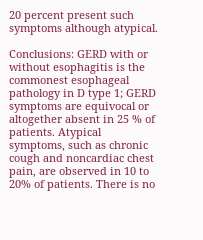20 percent present such symptoms although atypical.

Conclusions: GERD with or without esophagitis is the commonest esophageal pathology in D type 1; GERD symptoms are equivocal or altogether absent in 25 % of patients. Atypical symptoms, such as chronic cough and noncardiac chest pain, are observed in 10 to 20% of patients. There is no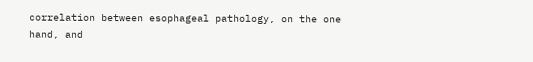correlation between esophageal pathology, on the one hand, and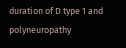duration of D type 1 and polyneuropathy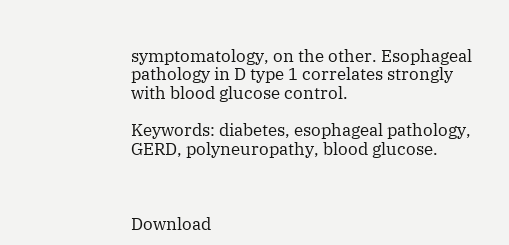symptomatology, on the other. Esophageal pathology in D type 1 correlates strongly with blood glucose control.

Keywords: diabetes, esophageal pathology, GERD, polyneuropathy, blood glucose.



Download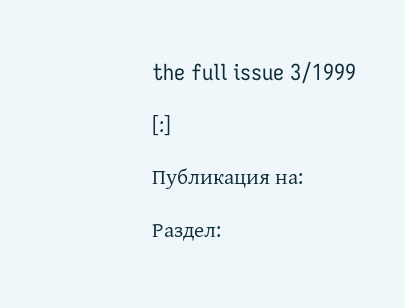the full issue 3/1999

[:]

Публикация на:

Раздел: